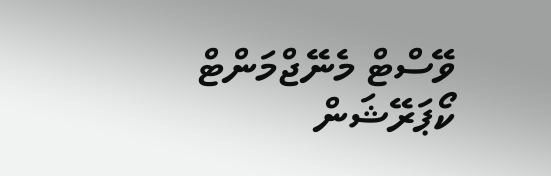ވޭސްޓް މެނޭޖްމަންޓް ކޯޕަރޭޝަން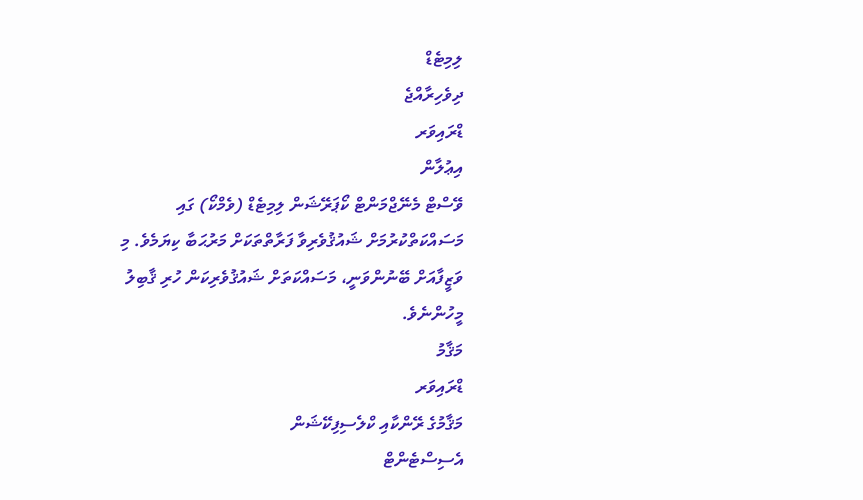ލިމިޓެޑް
ދިވެހިރާއްޖެ
ޑްރައިވަރ
އިޢުލާން
ވޭސްޓް މެނޭޖްމަންޓް ކޯޕަރޭޝަން ލިމިޓެޑް (ވެމްކޯ) ގައި މަސައްކަތްކުރުމަށް ޝައުޤުވެރިވާ ފަރާތްތަކަށް މަރުޙަބާ ކިޔަމެވެ. މި ވަޒީފާއަށް ބޭނުންވަނީ، މަސައްކަތަށް ޝައުޤުވެރިކަން ހުރި ޤާބިލު މީހުންނެވެ.
މަޤާމު
ޑްރައިވަރ
މަޤާމުގެ ރޭންކާއި ކްލެސިފިކޭޝަން
އެސިސްޓެންޓް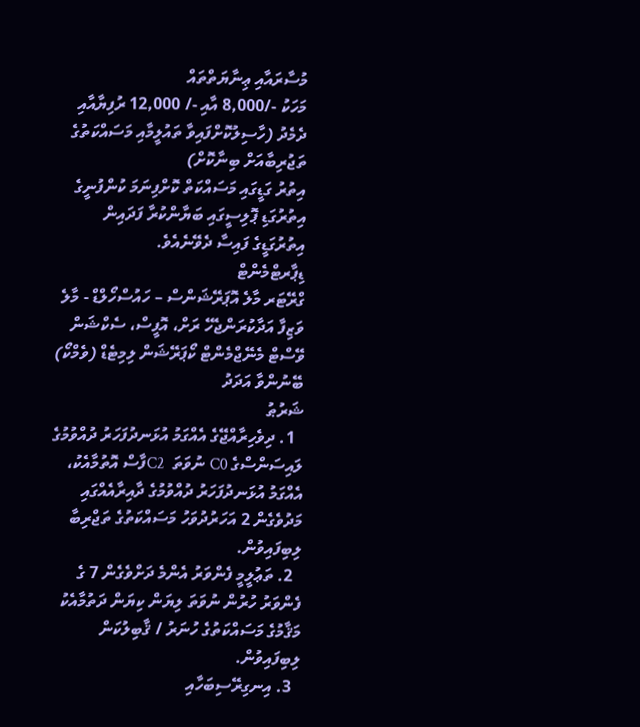މުސާރައާއި ޢިނާޔަތްތައް
މަހަކު -/8,000 އާއި -/ 12,000 ރުފިޔާއާއި ދެމެދު (ހާސިލުކޮށްފައިވާ ތައުލީމާއި މަސައްކަތުގެ ތަޖުރިބާއަށް ބިނާކޮށް)
އިތުރު ގަޑީގައި މަސައްކަތް ކޮށްފިނަމަ ކުންފުނީގެ އިތުރުގަޑި ޕޮލިސީގައި ބަޔާންކުރާ ފަދައިން އިތުރުގަޑީގެ ފައިސާ ދެވޭނެއެވެ.
ޑިޕާރޓްމެންޓް
ގްރޭޓަރ މާލެ އޮޕަރޭޝަންސް – ހައުސްހޯލްޑް - މާލެ
ވަޒިފާ އަދާކުރަންޖެހޭ ރަށް، އޮފީސް، ސެކްޝަން
ވޭސްޓް މެނޭޖްމެންޓް ކޯޕަރޭޝަން ލިމިޓެޑް (ވެމްކޯ)
ބޭނުންވާ އަދަދު
ޝަރުޠު
  1. ދިވެހިރާއްޖޭގެ އެއްގަމު އުޅަނދުފަހަރު ދުއްވުމުގެ ލައިސަންސްގެ C0 ނުވަތަ  C2ފާސް އޮތުމާއެކު، އެއްގަމު އުޅަނދުފަހަރު ދުއްވުމުގެ ދާއިރާއެއްގައި މަދުވެގެން 2 އަހަރުދުވަހު މަސައްކަތުގެ ތަޖްރިބާ ލިބިފައިވުން.
  2. ތަޢުލީމީ ފެންވަރު އެންމެ ދަށްވެގެން 7 ގެ ފެންވަރު ހުރުން ނުވަތަ ލިޔަން ކިޔަން ދަތުމާއެކު މަޤާމުގެ މަސައްކަތުގެ ހުނަރު / ޤާބިލުކަން ލިބިފައިވުން.
  3. އިނގިރޭސިބަހާއި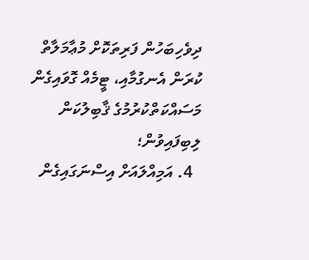ދިވެހިބަހުން ފަރިތަކޮށް މުޢާމަލާތް ކުރަން އެނގުމާއި، ޓީމެއް ގޮވައިގެން މަސައްކަތްކުރުމުގެ ޤާބިލުކަން ލިބިފައިވުން؛
  4. އަމިއްލައަށް އިސްނަގައިގެން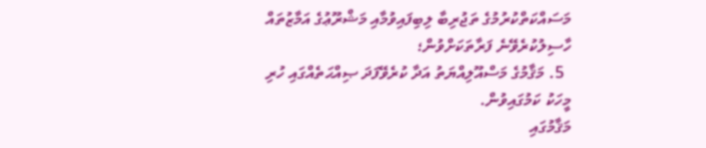މަސައްކަތްކުރުމުގެ ތަޖުރިބާ ލިބިފައިވުމާއި މަޝްރޫޢުގެ އަމާޒުތައް ހާސިލުކުރެވޭނެ ފަރާތަކަށްވުން؛
  5. މަޤާމުގެ މަސްއޫލިއްޔަތު އަދާ ކުރެވޭފަދަ ޞިއްޙަތެއްގައި ހުރި މީހަކު ކަމުގައިވުން.
މަޤާމުގައި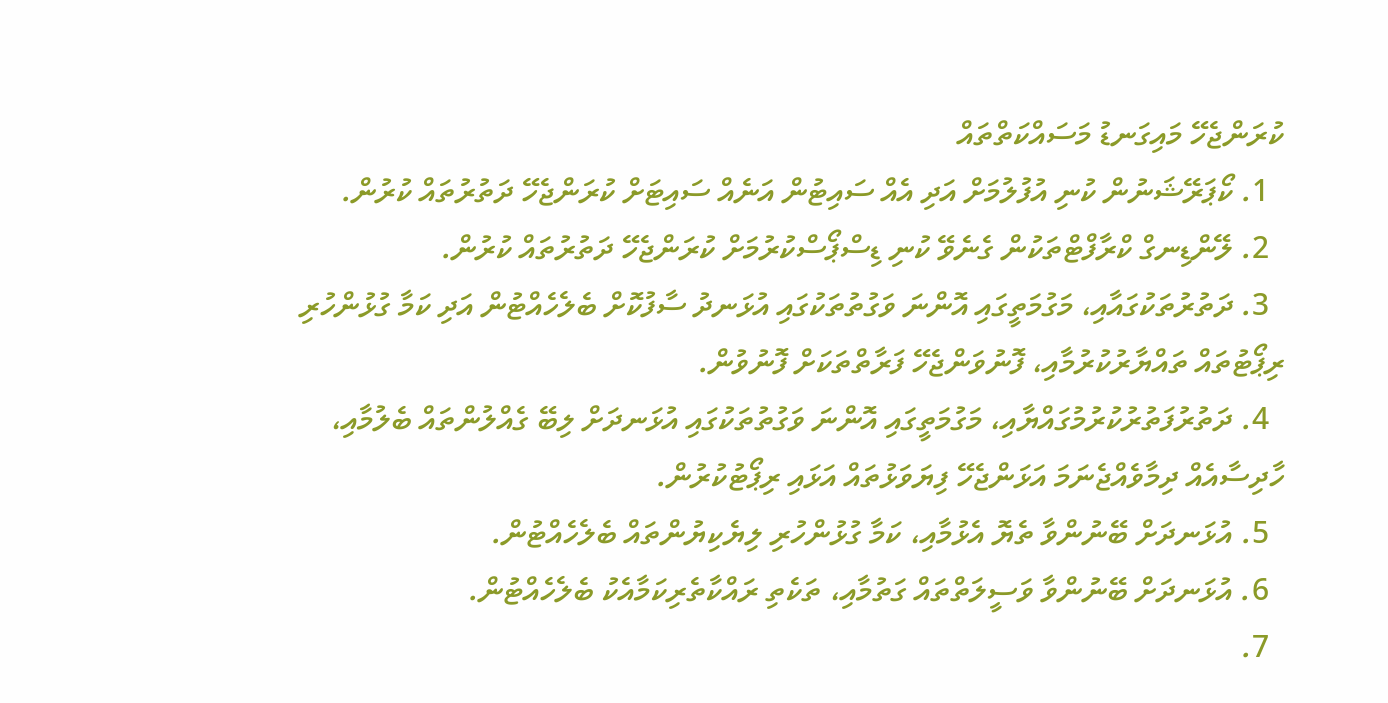ކުރަންޖެހޭ މައިގަނޑު މަސައްކަތްތައް
  1. ކޯޕަރޭޝަނުން ކުނި އުފުލުމަށް އަދި އެއް ސައިޓުން އަނެއް ސައިޓަށް ކުރަންޖެހޭ ދަތުރުތައް ކުރުން.
  2. ލޭންޑިނގް ކްރާފްޓްތަކުން ގެނެވޭ ކުނި ޑިސްޕޯސްކުރުމަށް ކުރަންޖެހޭ ދަތުރުތައް ކުރުން.
  3. ދަތުރުތަކުގައާއި، މަގުމަތީގައި އޮންނަ ވަގުތުތަކުގައި އުޅަނދު ސާފުކޮށް ބެލެހެއްޓުން އަދި ކަމާ ގުޅުންހުރި ރިޕޯޓުތައް ތައްޔާރުކުރުމާއި، ފޮނުވަންޖެހޭ ފަރާތްތަކަށް ފޮނުވުން.
  4. ދަތުރުފަތުރުކުރުމުގައްޔާއި، މަގުމަތީގައި އޮންނަ ވަގުތުތަކުގައި އުޅަނދަށް ލިބޭ ގެއްލުންތައް ބެލުމާއި، ހާދިސާއެއް ދިމާވެއްޖެނަމަ އަޅަންޖެހޭ ފިޔަވަޅުތައް އަޅައި ރިޕޯޓުކުރުން.
  5. އުޅަނދަށް ބޭނުންވާ ތެޔޮ އެޅުމާއި، ކަމާ ގުޅުންހުރި ލިޔެކިޔުންތައް ބެލެހެއްޓުން.
  6. އުޅަނދަށް ބޭނުންވާ ވަސީލަތްތައް ގަތުމާއި، ތަކެތި ރައްކާތެރިކަމާއެކު ބެލެހެއްޓުން.
  7.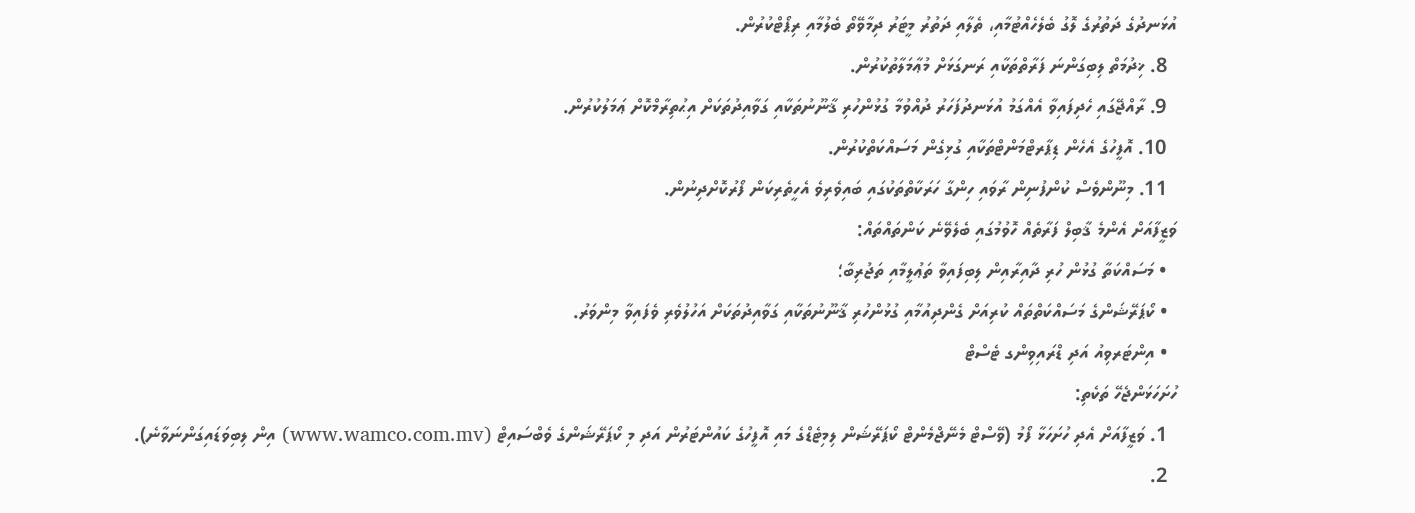އުޅަނދުގެ ދަތުރުގެ ލޮގު ބެލެހެއްޓުމާއި، ތެލާއި ދަތުރު މީޓަރު ދިމާވޭތޯ ބެލުމާއި ރިޕޯޓްކުރުން.
  8. ޚިދުމަތް ލިބިގަންނަ ފަރާތްތަކާއި ރަނގަޅަށް މުޢާމަލާތުކުރުން.
  9. ރާއްޖޭގައި ހެދިފައިވާ އެއްގަމު އުޅަނދުފަހަރު ދުއްވުމާ ގުޅުންހުރި ޤާނޫނުތަކާއި ގަވާއިދުތަކަށް އިޙުތިރާމްކޮށް ޢަމަލުކުރުން.
  10. އޮފީހުގެ އެހެން ޑިޕާރޓްމަންޓްތަކާއި ގުޅިގެން މަސައްކަތްކުރުން.
  11. މިނޫންވެސް ކުންފުނިން ރާވައި ހިންގާ ހަރަކާތްތަކުގައި ބައިވެރިވެ އެހީތެރިކަން ފޯރުކޮށްދިނުން.
ވަޒީފާއަށް އެންމެ ޤާބިލް ފަރާތެއް ހޮވުމުގައި ބެލެވޭނެ ކަންތައްތައް:
  • މަސައްކަތާ ގުޅުން ހުރި ދާއިރާއިން ލިބިފައިވާ ތަޢުލީމާއި ތަޖުރިބާ؛
  • ކޯޕަރޭޝަންގެ މަސައްކަތްތައް ކުރިއަށް ގެންދިއުމާއި ގުޅުންހުރި ޤާނޫނުތަކާއި ގަވާއިދުތަކަށް އަހުލުވެރި ވެފައިވާ މިންވަރު.
  • އިންޓަރވިއު އަދި ޑްރައިވިންގ ޓެސްޓް
ހުށަހަޅަންޖެހޭ ތަކެތި:
  1. ވަޒީފާއަށް އެދި ހުށަހަޅާ ފޯމު (ވޭސްޓް މެނޭޖްމެންޓް ކޯޕަރޭޝަން ލިމިޓެޑްގެ މައި އޮފީހުގެ ކައުންޓަރުން އަދި މި ކޯޕަރޭޝަންގެ ވެބްސައިޓް (www.wamco.com.mv) އިން ލިބިވަޑައިގަންނަވާނެ).
  2.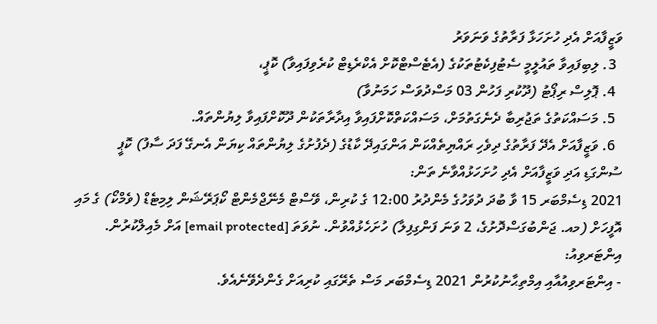ވަޒީފާއަށް އެދި ހުށަހަޅާ ފަރާތުގެ ވަނަވަރު
  3. ލިބިފައިވާ ތައުލީމީ ސެޓުފިކެޓުތަކުގެ (އެޓެސްޓްކޮށް އެކްރެޑިޓް ކުރެވިފައިވާ) ކޮޕީ،
  4. ޕޮލިސް ރިޕޯޓު (ދޫކުރި ފަހުން 03 މަސްދުވަސް ހަމަނުވާ)
  5. މަސައްކަތުގެ ތަޖުރިބާ ދެނެގަތުމަށް، މަސައްކަތްކޮށްފައިވާ އިދާރާތަކުން ދޫކޮށްފައިވާ ލިޔުންތައް.
  6. ވަޒީފާއަށް އެދޭ ފަރާތުގެ ދިވެހި ރައްޔިތެއްކަން އަންގައިދޭ ކާޑުގެ (ދެފުށުގެ ލިޔުންތައް ކިޔަން އެނގޭ ފަދަ ސާފު) ކޮޕީ
ސުންގަޑި އަދި ވަޒީފާއަށް އެދި ހުށަހަޅުއްވާނެ ތަން:
2021 ޑިސެމްބަރ 15 ވާ ބުދަ ދުވަހުގެ މެންދުރު 12:00 ގެ ކުރިން، ވޭސްޓް މެނޭޖްމެންޓް ކޯޕަރޭޝަން ލިމިޓެޑް (ވެމްކޯ) ގެ މައި އޮފީހަށް (މއ. ޖަންބުގަސްދޮށުގެ، 2 ވަނަ ފަންގިފިލާ) ހުށަހެޅުއްވުން. ނުވަތަ [email protected] އަށް މެއިލްކުރުން.
އިންޓަރވިއު:
- އިންޓަރވިއުއާއި އިމްތިޙާނުކުރުން 2021 ޑިސެމްބަރ މަސް ތެރޭގައި ކުރިއަށް ގެންދެވޭނެއެވެ.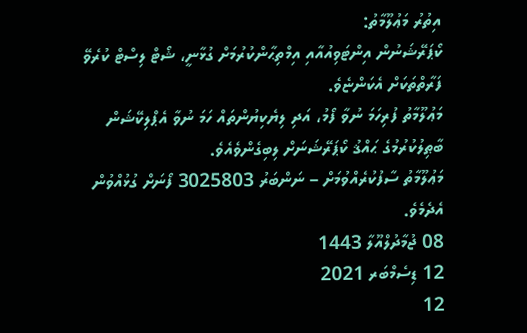އިތުރު މަޢުލޫމާތު:
ކޯޕަރޭޝަނުން އިންޓަވިއުއާއި އިމްތިޙާންކުރުމަށް ގުޅާނީ، ޝޯޓް ލިސްޓް ކުރެވޭ ފަރާތްތަކަށް އެކަންޏެވެ.
މަޢުލޫމާތު ފުރިހަމަ ނުވާ ފޯމު، އަދި ލިޔެކިޔުންތައް ހަމަ ނުވާ އެޕްލިކޭޝަން ބާޠިލުކުރުމުގެ ޙައްޤު ކޯޕަރޭޝަނަށް ލިބިގެންވެއެވެ.
މަޢުލޫމާތު ސާފުކުރެއްވުމަށް – ނަންބަރު 3025803 ފޯނަށް ގުޅުއްވުން އެދެމެވެ.
08 ޖުމާދުލްއޫލާ 1443
12 ޑިސެމްބަރ 2021
12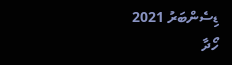ޑިސެންބަރު 2021
ހޯދާ